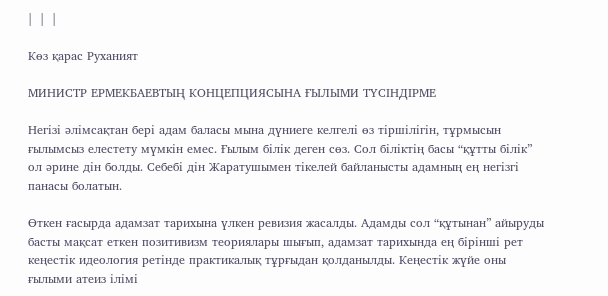|  |  |

Көз қарас Руханият

МИНИСТР ЕРМЕКБАЕВТЫҢ КОНЦЕПЦИЯСЫНА ҒЫЛЫМИ ТҮСІНДІРМЕ

Негізі әлімсақтан бері адам баласы мына дүниеге келгелі өз тіршілігін, тұрмысын ғылымсыз елестету мүмкін емес. Ғылым білік деген сөз. Сол біліктің басы “құтты білік” ол әрине дін болды. Себебі дін Жаратушымен тікелей байланысты адамның ең негізгі панасы болатын.

Өткен ғасырда адамзат тарихына үлкен ревизия жасалды. Адамды сол “құтынан” айыруды басты мақсат еткен позитивизм теориялары шығып, адамзат тарихында ең бірінші рет кеңестік идеология ретінде практикалық тұрғыдан қолданылды. Кеңестік жүйе оны ғылыми атеиз ілімі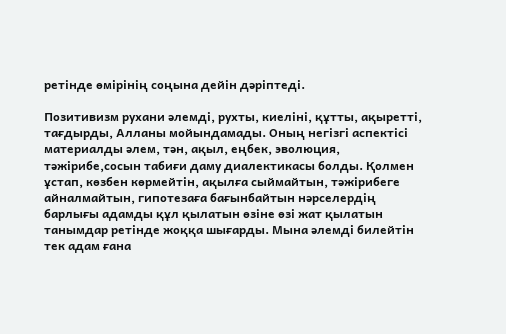ретінде өмірінің соңына дейін дәріптеді.

Позитивизм рухани әлемді, рухты, киеліні, құтты, ақыретті, тағдырды, Алланы мойындамады. Оның негізгі аспектісі материалды әлем, тән, ақыл, еңбек, эволюция, тәжірибе,сосын табиғи даму диалектикасы болды. Қолмен ұстап, көзбен көрмейтін, ақылға сыймайтын, тәжірибеге айналмайтын, гипотезаға бағынбайтын нәрселердің барлығы адамды құл қылатын өзіне өзі жат қылатын танымдар ретінде жоққа шығарды. Мына әлемді билейтін тек адам ғана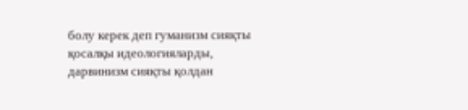болу керек деп гуманизм сияқты қосалқы идеологияларды, дарвинизм сияқты қолдан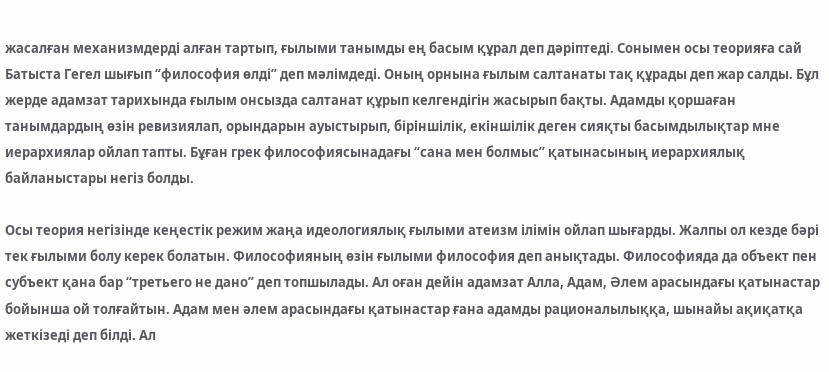жасалған механизмдерді алған тартып, ғылыми танымды ең басым құрал деп дәріптеді. Сонымен осы теорияға сай Батыста Гегел шығып “философия өлді” деп мәлімдеді. Оның орнына ғылым салтанаты тақ құрады деп жар салды. Бұл жерде адамзат тарихында ғылым онсызда салтанат құрып келгендігін жасырып бақты. Адамды қоршаған танымдардың өзін ревизиялап, орындарын ауыстырып, біріншілік, екіншілік деген сияқты басымдылықтар мне иерархиялар ойлап тапты. Бұған грек философиясынадағы “сана мен болмыс” қатынасының иерархиялық байланыстары негіз болды.

Осы теория негізінде кеңестік режим жаңа идеологиялық ғылыми атеизм ілімін ойлап шығарды. Жалпы ол кезде бәрі тек ғылыми болу керек болатын. Философияның өзін ғылыми философия деп анықтады. Философияда да объект пен субъект қана бар “третьего не дано” деп топшылады. Ал оған дейін адамзат Алла, Адам, Әлем арасындағы қатынастар бойынша ой толғайтын. Адам мен әлем арасындағы қатынастар ғана адамды рационалылыққа, шынайы ақиқатқа жеткізеді деп білді. Ал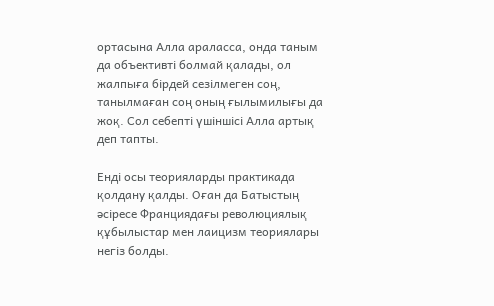ортасына Алла араласса, онда таным да объективті болмай қалады, ол жалпыға бірдей сезілмеген соң, танылмаған соң оның ғылымилығы да жоқ. Сол себепті үшіншісі Алла артық деп тапты.

Енді осы теорияларды практикада қолдану қалды. Оған да Батыстың әсіресе Франциядағы революциялық құбылыстар мен лаицизм теориялары негіз болды.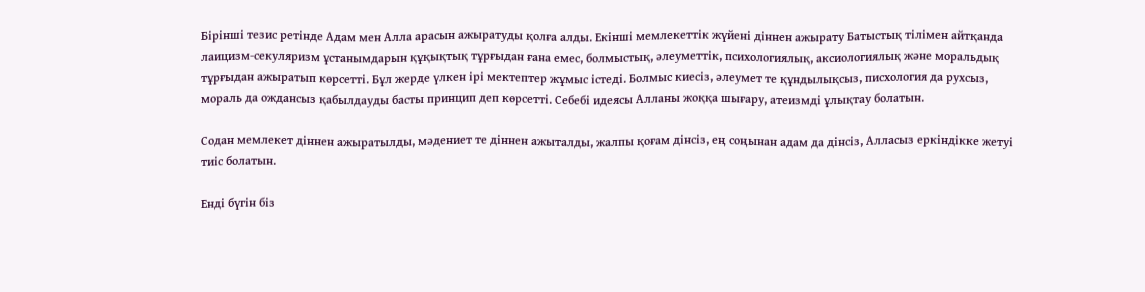Бірінші тезис ретінде Адам мен Алла арасын ажыратуды қолға алды. Екінші мемлекеттік жүйені діннен ажырату Батыстық тілімен айтқанда лаицизм-секуляризм ұстанымдарын құқықтық тұрғыдан ғана емес, болмыстық, әлеуметтік, психологиялық, аксиологиялық және моральдық тұрғыдан ажыратып көрсетті. Бұл жерде үлкен ірі мектептер жұмыс істеді. Болмыс киесіз, әлеумет те құндылықсыз, писхология да рухсыз, мораль да ождансыз қабылдауды басты принцип деп көрсетті. Себебі идеясы Алланы жоққа шығару, атеизмді ұлықтау болатын.

Содан мемлекет діннен ажыратылды, мәдениет те діннен ажыталды, жалпы қоғам дінсіз, ең соңынан адам да дінсіз, Алласыз еркіндікке жетуі тиіс болатын.

Енді бүгін біз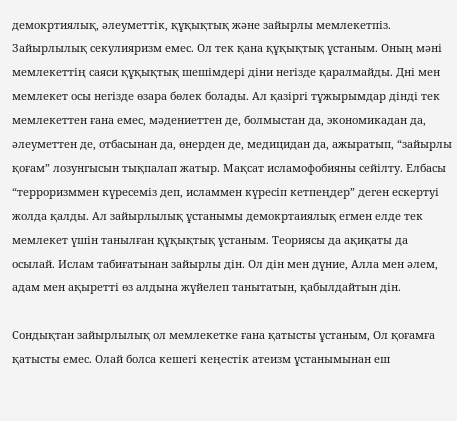демокртиялық, әлеуметтік, құқықтық және зайырлы мемлекетпіз. Зайырлылық секулияризм емес. Ол тек қана құқықтық ұстаным. Оның мәні мемлекеттің саяси құқықтық шешімдері діни негізде қаралмайды. Дні мен мемлекет осы негізде өзара бөлек болады. Ал қазіргі тұжырымдар дінді тек мемлекеттен ғана емес, мәдениеттен де, болмыстан да, экономикадан да, әлеуметтен де, отбасынан да, өнерден де, медицидан да, ажыратып, “зайырлы қоғам” лозунгысын тықпалап жатыр. Мақсат исламофобияны сейілту. Елбасы “терроризммен күресеміз деп, исламмен күресіп кетпеңдер” деген ескертуі жолда қалды. Ал зайырлылық ұстанымы демокртаиялық егмен елде тек мемлекет үшін танылған құқықтық ұстаным. Теориясы да ақиқаты да осылай. Ислам табиғатынан зайырлы дін. Ол дін мен дүние, Алла мен әлем, адам мен ақыретті өз алдына жүйелеп танытатын, қабылдайтын дін.

Сондықтан зайырлылық ол мемлекетке ғана қатысты ұстаным, Ол қоғамға қатысты емес. Олай болса кешегі кеңестік атеизм ұстанымынан еш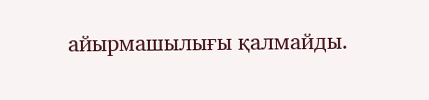айырмашылығы қалмайды.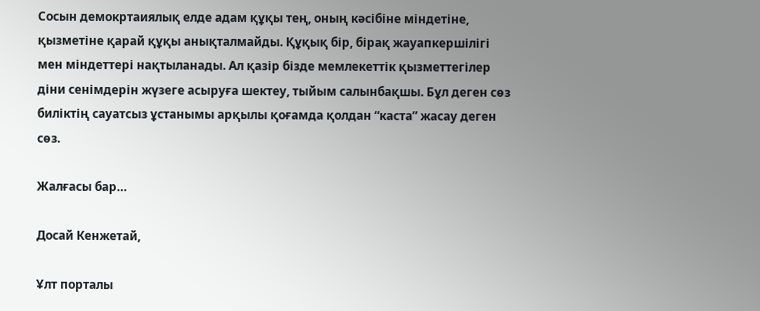Сосын демокртаиялық елде адам құқы тең, оның кәсібіне міндетіне, қызметіне қарай құқы анықталмайды. Құқық бір, бірақ жауапкершілігі мен міндеттері нақтыланады. Ал қазір бізде мемлекеттік қызметтегілер діни сенімдерін жүзеге асыруға шектеу, тыйым салынбақшы. Бұл деген сөз биліктің сауатсыз ұстанымы арқылы қоғамда қолдан “каста” жасау деген сөз.

Жалғасы бар…

Досай Кенжетай,

Ұлт порталы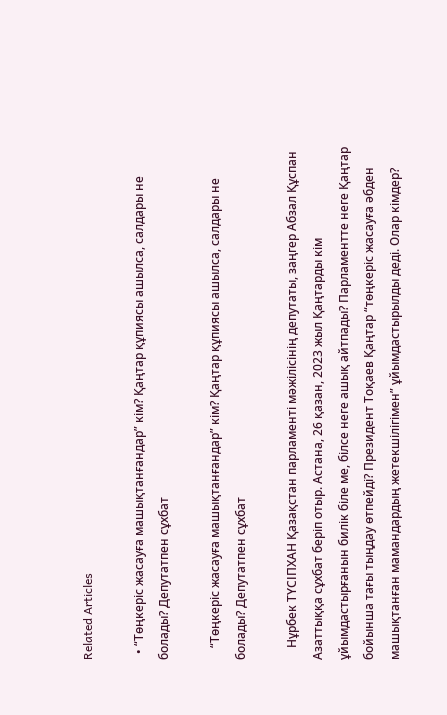Related Articles

  • “Төңкеріс жасауға машықтанғандар” кім? Қаңтар құпиясы ашылса, салдары не болады? Депутатпен сұхбат

    “Төңкеріс жасауға машықтанғандар” кім? Қаңтар құпиясы ашылса, салдары не болады? Депутатпен сұхбат

    Нұрбек ТҮСІПХАН Қазақстан парламенті мәжілісінің депутаты, заңгер Абзал Құспан Азаттыққа сұхбат беріп отыр. Астана, 26 қазан, 2023 жыл Қаңтарды кім ұйымдастырғанын билік біле ме, білсе неге ашық айтпады? Парламентте неге Қаңтар бойынша тағы тыңдау өтпейді? Президент Тоқаев Қаңтар “төңкеріс жасауға әбден машықтанған мамандардың жетекшілігімен” ұйымдастырылды деді. Олар кімдер?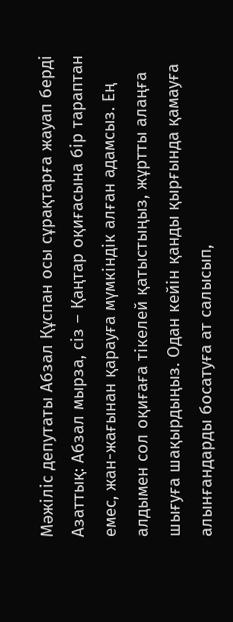Мәжіліс депутаты Абзал Құспан осы сұрақтарға жауап берді Азаттық: Абзал мырза, сіз – Қаңтар оқиғасына бір тараптан емес, жан-жағынан қарауға мүмкіндік алған адамсыз. Ең алдымен сол оқиғаға тікелей қатыстыңыз, жұртты алаңға шығуға шақырдыңыз. Одан кейін қанды қырғында қамауға алынғандарды босатуға ат салысып,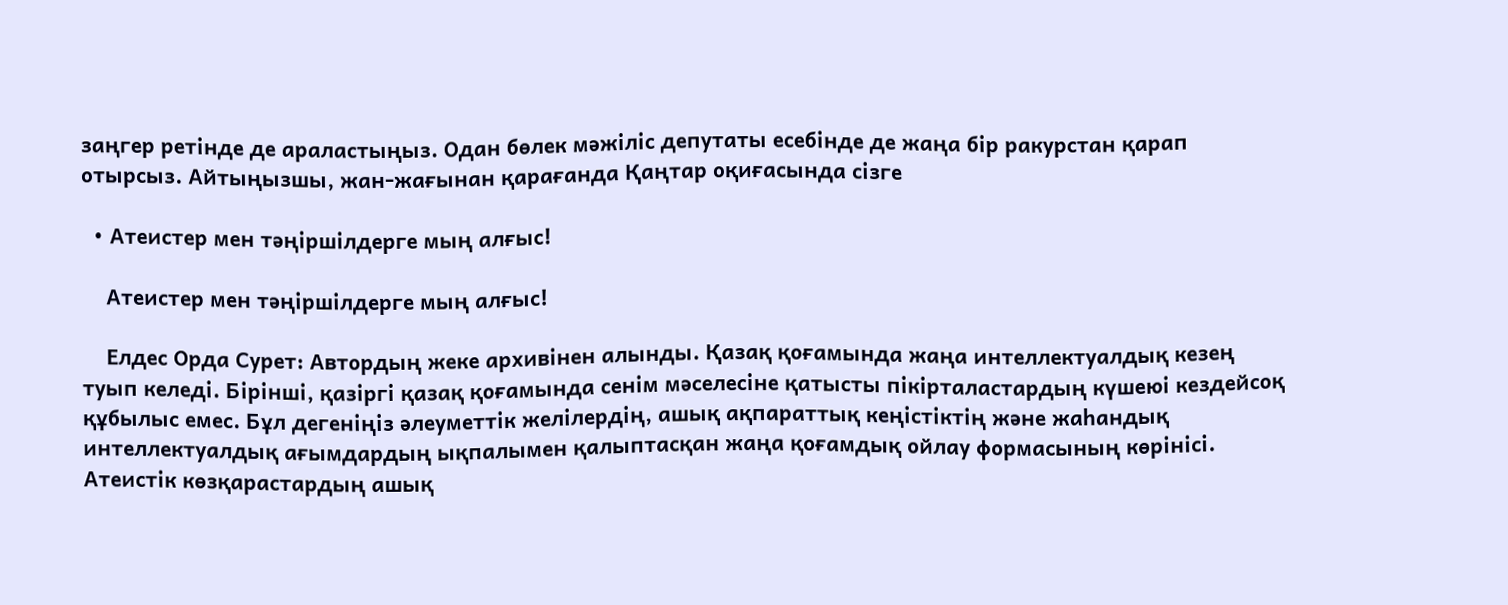заңгер ретінде де араластыңыз. Одан бөлек мәжіліс депутаты есебінде де жаңа бір ракурстан қарап отырсыз. Айтыңызшы, жан-жағынан қарағанда Қаңтар оқиғасында сізге

  • Атеистер мен тәңіршілдерге мың алғыс!

    Атеистер мен тәңіршілдерге мың алғыс!

    Елдес Орда Сурет: Автордың жеке архивінен алынды. Қазақ қоғамында жаңа интеллектуалдық кезең туып келеді. Бірінші, қазіргі қазақ қоғамында сенім мәселесіне қатысты пікірталастардың күшеюі кездейсоқ құбылыс емес. Бұл дегеніңіз әлеуметтік желілердің, ашық ақпараттық кеңістіктің және жаһандық интеллектуалдық ағымдардың ықпалымен қалыптасқан жаңа қоғамдық ойлау формасының көрінісі. Атеистік көзқарастардың ашық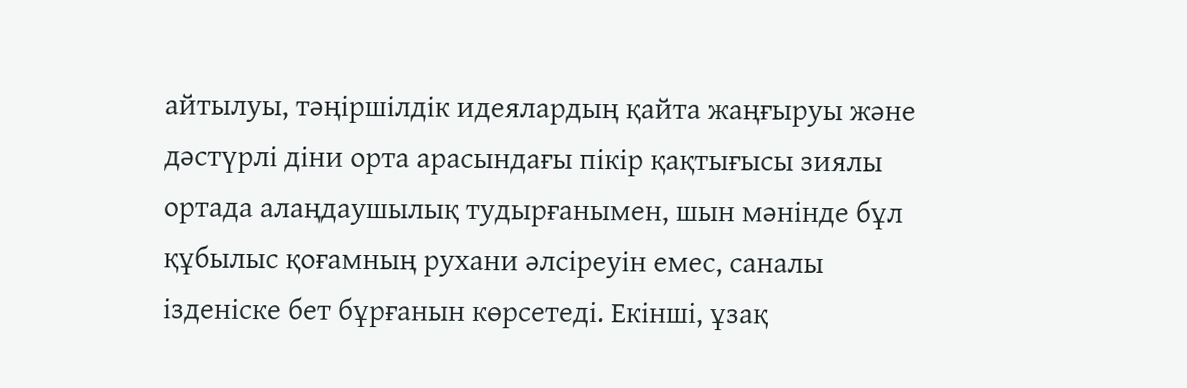айтылуы, тәңіршілдік идеялардың қайта жаңғыруы және дәстүрлі діни орта арасындағы пікір қақтығысы зиялы ортада алаңдаушылық тудырғанымен, шын мәнінде бұл құбылыс қоғамның рухани әлсіреуін емес, саналы ізденіске бет бұрғанын көрсетеді. Екінші, ұзақ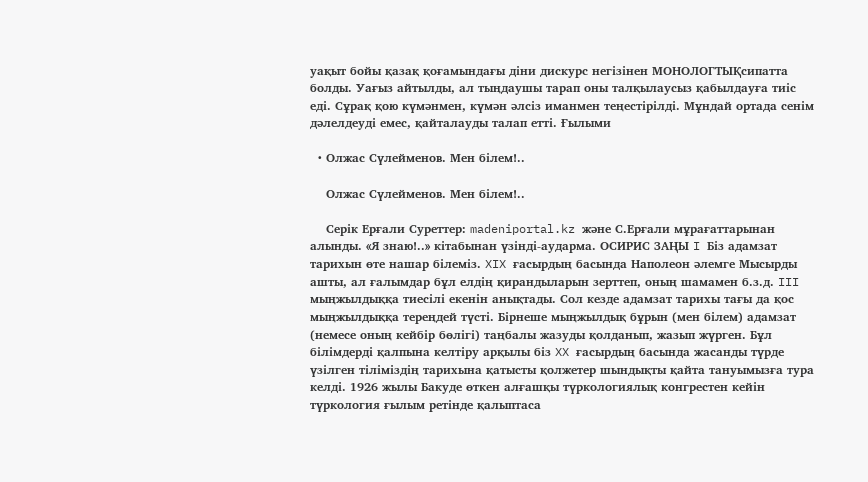уақыт бойы қазақ қоғамындағы діни дискурс негізінен МОНОЛОГТЫҚсипатта болды. Уағыз айтылды, ал тыңдаушы тарап оны талқылаусыз қабылдауға тиіс еді. Сұрақ қою күмәнмен, күмән әлсіз иманмен теңестірілді. Мұндай ортада сенім дәлелдеуді емес, қайталауды талап етті. Ғылыми

  • Олжас Сүлейменов. Мен білем!..

    Олжас Сүлейменов. Мен білем!..

    Серік Ерғали Суреттер: madeniportal.kz және С.Ерғали мұрағаттарынан алынды. «Я знаю!..» кітабынан үзінді-аударма. ОСИРИС ЗАҢЫ I Біз адамзат тарихын өте нашар білеміз. XIX ғасырдың басында Наполеон әлемге Мысырды ашты, ал ғалымдар бұл елдің қирандыларын зерттеп, оның шамамен б.з.д. III мыңжылдыққа тиесілі екенін анықтады. Сол кезде адамзат тарихы тағы да қос мыңжылдыққа тереңдей түсті. Бірнеше мыңжылдық бұрын (мен білем) адамзат (немесе оның кейбір бөлігі) таңбалы жазуды қолданып, жазып жүрген. Бұл білімдерді қалпына келтіру арқылы біз XX ғасырдың басында жасанды түрде үзілген тіліміздің тарихына қатысты қолжетер шындықты қайта тануымызға тура келді. 1926 жылы Бакуде өткен алғашқы түркологиялық конгрестен кейін түркология ғылым ретінде қалыптаса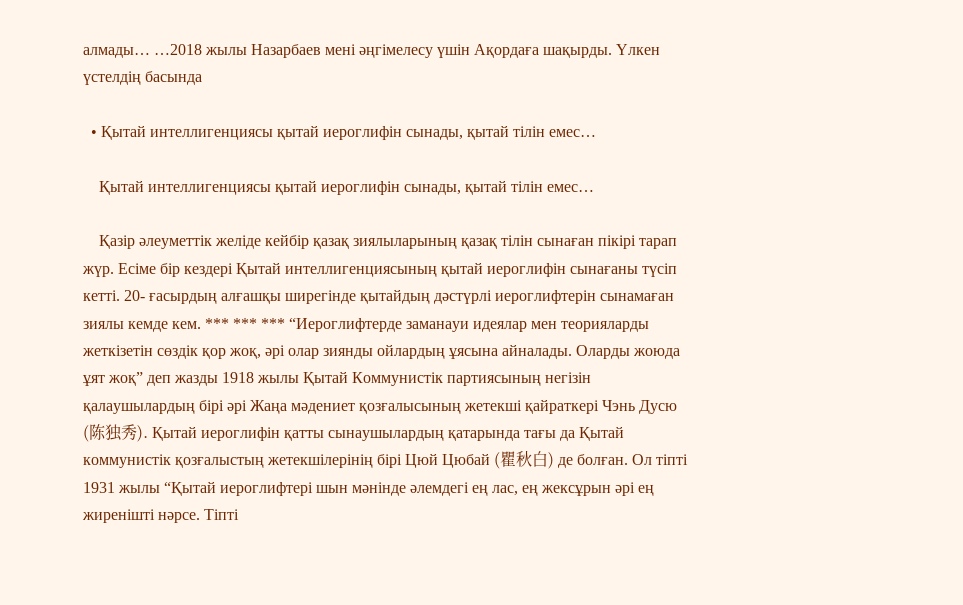алмады… …2018 жылы Назарбаев мені әңгімелесу үшін Ақордаға шақырды. Үлкен үстелдің басында

  • Қытай интеллигенциясы қытай иероглифін сынады, қытай тілін емес…

    Қытай интеллигенциясы қытай иероглифін сынады, қытай тілін емес…

    Қазір әлеуметтік желіде кейбір қазақ зиялыларының қазақ тілін сынаған пікірі тарап жүр. Есіме бір кездері Қытай интеллигенциясының қытай иероглифін сынағаны түсіп кетті. 20- ғасырдың алғашқы ширегінде қытайдың дәстүрлі иероглифтерін сынамаған зиялы кемде кем. *** *** *** “Иероглифтерде заманауи идеялар мен теорияларды жеткізетін сөздік қор жоқ, әрі олар зиянды ойлардың ұясына айналады. Оларды жоюда ұят жоқ” деп жазды 1918 жылы Қытай Коммунистік партиясының негізін қалаушылардың бірі әрі Жаңа мәдениет қозғалысының жетекші қайраткері Чэнь Дусю (陈独秀). Қытай иероглифін қатты сынаушылардың қатарында тағы да Қытай коммунистік қозғалыстың жетекшілерінің бірі Цюй Цюбай (瞿秋白) де болған. Ол тіпті 1931 жылы “Қытай иероглифтері шын мәнінде әлемдегі ең лас, ең жексұрын әрі ең жиренішті нәрсе. Тіпті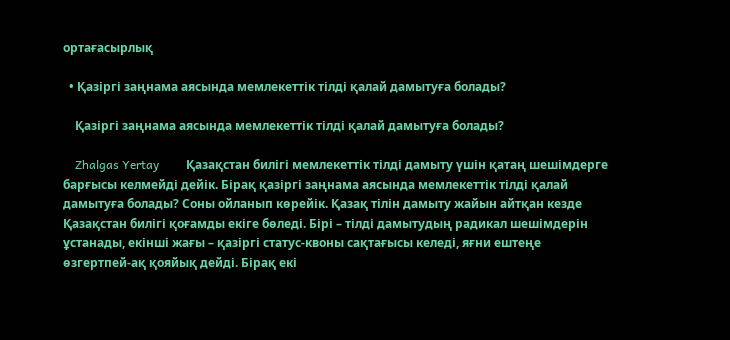ортағасырлық

  • Қазіргі заңнама аясында мемлекеттік тілді қалай дамытуға болады?

    Қазіргі заңнама аясында мемлекеттік тілді қалай дамытуға болады?

    Zhalgas Yertay         Қазақстан билігі мемлекеттік тілді дамыту үшін қатаң шешімдерге барғысы келмейді дейік. Бірақ қазіргі заңнама аясында мемлекеттік тілді қалай дамытуға болады? Соны ойланып көрейік. Қазақ тілін дамыту жайын айтқан кезде Қазақстан билігі қоғамды екіге бөледі. Бірі – тілді дамытудың радикал шешімдерін ұстанады, екінші жағы – қазіргі статус-квоны сақтағысы келеді, яғни ештеңе өзгертпей-ақ қояйық дейді. Бірақ екі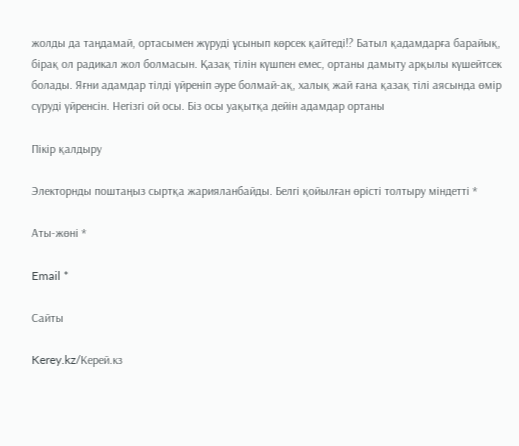жолды да таңдамай, ортасымен жүруді ұсынып көрсек қайтеді!? Батыл қадамдарға барайық, бірақ ол радикал жол болмасын. Қазақ тілін күшпен емес, ортаны дамыту арқылы күшейтсек болады. Яғни адамдар тілді үйреніп әуре болмай-ақ, халық жай ғана қазақ тілі аясында өмір сүруді үйренсін. Негізгі ой осы. Біз осы уақытқа дейін адамдар ортаны

Пікір қалдыру

Электорнды поштаңыз сыртқа жарияланбайды. Белгі қойылған өрісті толтыру міндетті *

Аты-жөні *

Email *

Сайты

Kerey.kz/Керей.кз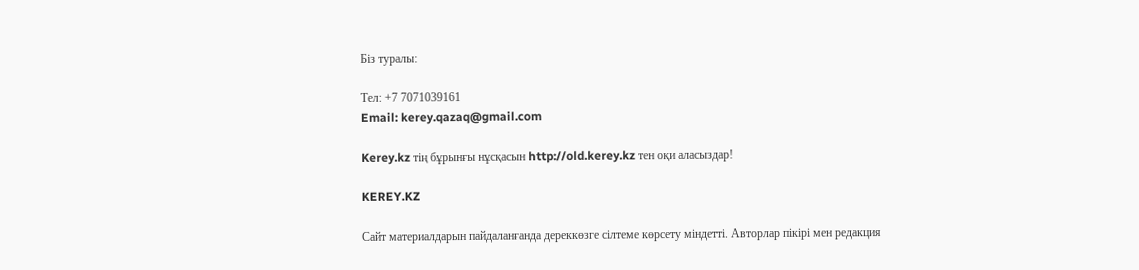Біз туралы:

Тел: +7 7071039161
Email: kerey.qazaq@gmail.com

Kerey.kz тің бұрынғы нұсқасын http://old.kerey.kz тен оқи аласыздар!

KEREY.KZ

Сайт материалдарын пайдаланғанда дереккөзге сілтеме көрсету міндетті. Авторлар пікірі мен редакция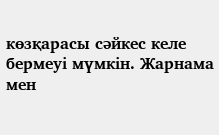көзқарасы сәйкес келе бермеуі мүмкін. Жарнама мен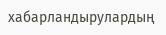хабарландырулардың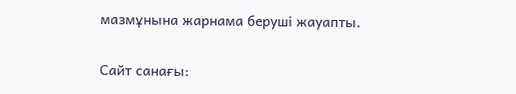мазмұнына жарнама беруші жауапты.

Сайт санағы: